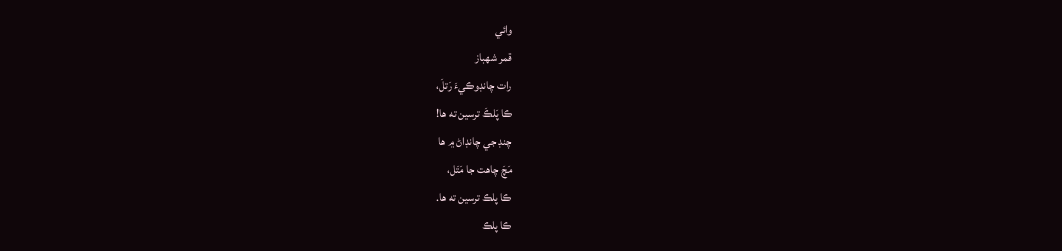وائي
قمر شهباز
رات چانڊوڪيءَ رَتلَ،
ڪا پَلڪَ ترسين ته ها!
چنڊ جي چانڊاڻ ۾ ها
مَچَ چاهت جا مَتَل،
ڪا پلڪ ترسين ته ها.
ڪا پلڪ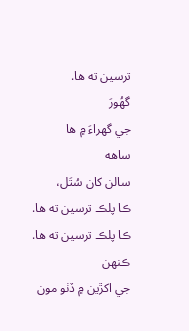ترسين ته ها.
گهُورَ
جي گهراءَ ۾ ها
ساهه
سالن کان سُتَل،
ڪا پلڪ ترسين ته ها.
ڪا پلڪ ترسين ته ها.
ڪنهن
جي اکڙين ۾ ڏٺو مون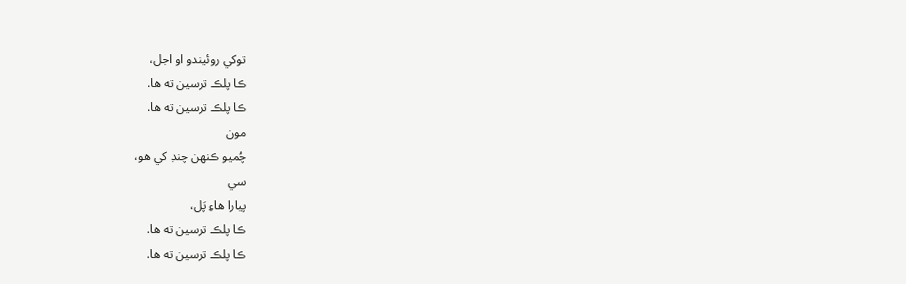توکي روئيندو او اجل،
ڪا پلڪ ترسين ته ها.
ڪا پلڪ ترسين ته ها.
مون
چُميو ڪنهن چنڊ کي هو،
سي
پيارا هاءِ پَل،
ڪا پلڪ ترسين ته ها.
ڪا پلڪ ترسين ته ها.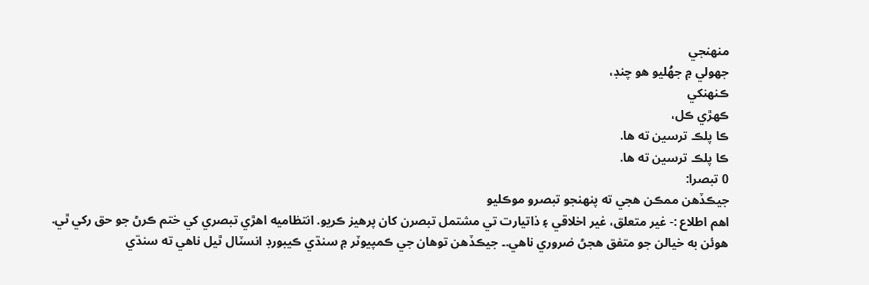منهنجي
جهولي ۾ جهُليو هو چنڊ،
ڪنهنکي
ڪهڙي ڪل،
ڪا پلڪ ترسين ته ها.
ڪا پلڪ ترسين ته ها.
0 تبصرا:
جيڪڏهن ممڪن هجي ته پنهنجو تبصرو موڪليو
اهم اطلاع :- غير متعلق، غير اخلاقي ۽ ذاتيارت تي مشتمل تبصرن کان پرهيز ڪريو. انتظاميه اهڙي تبصري کي ختم ڪرڻ جو حق رکي ٿي. هوئن به خيالن جو متفق هجڻ ضروري ناهي.۔ جيڪڏهن توهان جي ڪمپيوٽر ۾ سنڌي ڪيبورڊ انسٽال ٿيل ناهي ته سنڌي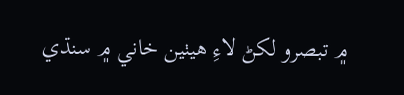۾ تبصرو لکڻ لاءِ هيٺين خاني ۾ سنڌي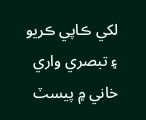لکي ڪاپي ڪريو ۽ تبصري واري خاني ۾ پيسٽ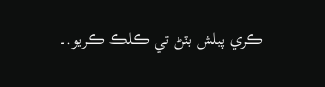ڪري پبلش بٽڻ تي ڪلڪ ڪريو.۔